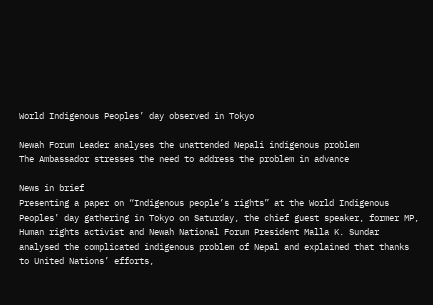World Indigenous Peoples’ day observed in Tokyo

Newah Forum Leader analyses the unattended Nepali indigenous problem
The Ambassador stresses the need to address the problem in advance

News in brief
Presenting a paper on “Indigenous people’s rights” at the World Indigenous Peoples’ day gathering in Tokyo on Saturday, the chief guest speaker, former MP, Human rights activist and Newah National Forum President Malla K. Sundar analysed the complicated indigenous problem of Nepal and explained that thanks to United Nations’ efforts,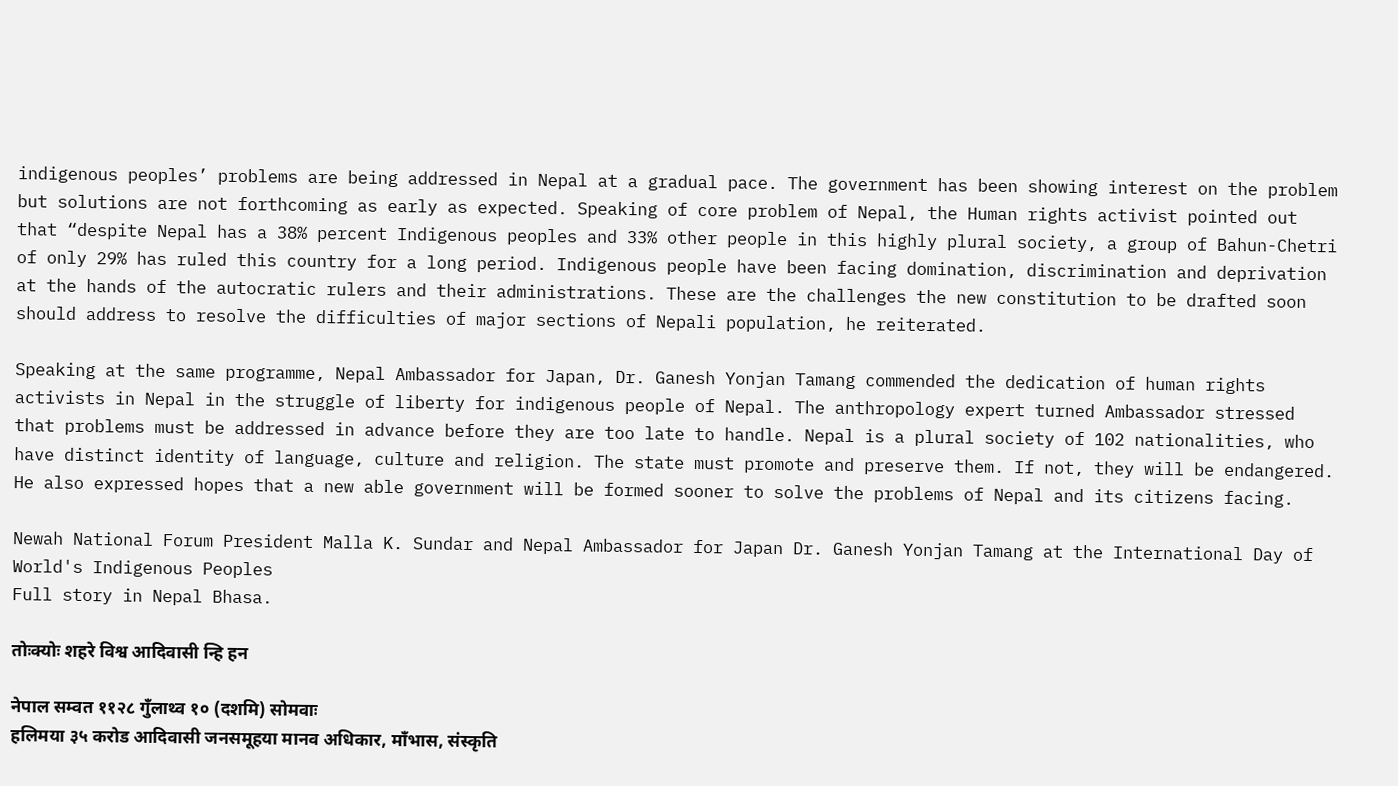indigenous peoples’ problems are being addressed in Nepal at a gradual pace. The government has been showing interest on the problem but solutions are not forthcoming as early as expected. Speaking of core problem of Nepal, the Human rights activist pointed out that “despite Nepal has a 38% percent Indigenous peoples and 33% other people in this highly plural society, a group of Bahun-Chetri of only 29% has ruled this country for a long period. Indigenous people have been facing domination, discrimination and deprivation at the hands of the autocratic rulers and their administrations. These are the challenges the new constitution to be drafted soon should address to resolve the difficulties of major sections of Nepali population, he reiterated.

Speaking at the same programme, Nepal Ambassador for Japan, Dr. Ganesh Yonjan Tamang commended the dedication of human rights activists in Nepal in the struggle of liberty for indigenous people of Nepal. The anthropology expert turned Ambassador stressed that problems must be addressed in advance before they are too late to handle. Nepal is a plural society of 102 nationalities, who have distinct identity of language, culture and religion. The state must promote and preserve them. If not, they will be endangered. He also expressed hopes that a new able government will be formed sooner to solve the problems of Nepal and its citizens facing.

Newah National Forum President Malla K. Sundar and Nepal Ambassador for Japan Dr. Ganesh Yonjan Tamang at the International Day of World's Indigenous Peoples
Full story in Nepal Bhasa.

तोःक्योः शहरे विश्व आदिवासी न्हि हन

नेपाल सम्वत ११२८ गुँलाथ्व १० (दशमि) सोमवाः
हलिमया ३५ करोड आदिवासी जनसमूहया मानव अधिकार, माँभास, संस्कृति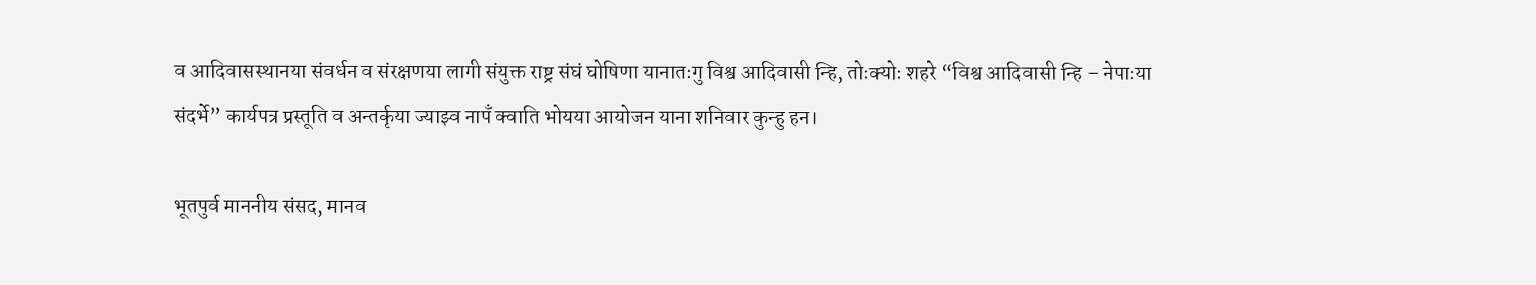व आदिवासस्थानया संवर्धन व संरक्षणया लागी संयुक्त राष्ट्र संघं घोषिणा यानातःगु विश्व आदिवासी न्हि, तोःक्योः शहरे “विश्व आदिवासी न्हि – नेपाःया संदर्भे” कार्यपत्र प्रस्तूति व अन्तर्कृया ज्याझ्व नापँ क्वाति भोयया आयोजन याना शनिवार कुन्हु हन।

भूतपुर्व माननीय संसद, मानव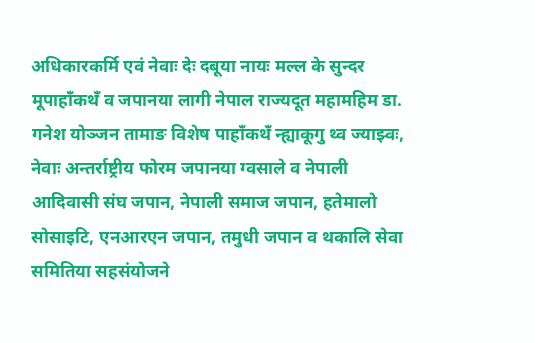अधिकारकर्मि एवं नेवाः देः दबूया नायः मल्ल के सुन्दर मूपाहाँकथँ व जपानया लागी नेपाल राज्यदूत महामहिम डा. गनेश योञ्जन तामाङ विशेष पाहाँकथँ न्ह्याकूगु थ्व ज्याझ्वः, नेवाः अन्तर्राष्ट्रीय फोरम जपानया ग्वसाले व नेपाली आदिवासी संघ जपान, नेपाली समाज जपान, हतेमालो सोसाइटि, एनआरएन जपान, तमुधी जपान व थकालि सेवा समितिया सहसंयोजने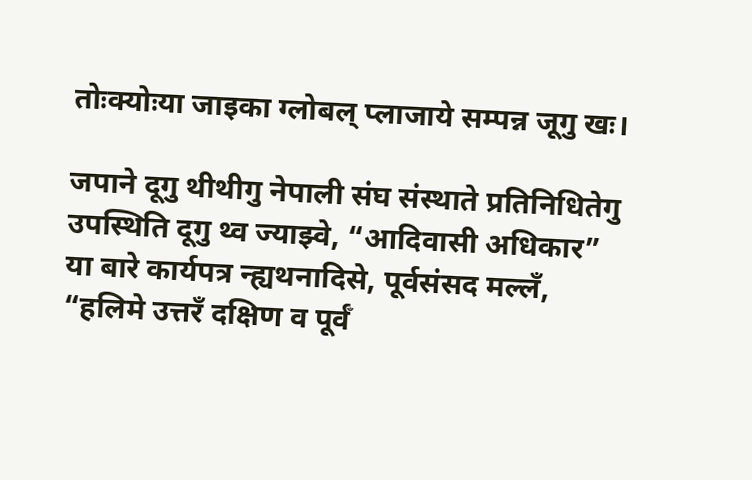तोःक्योःया जाइका ग्लोबल् प्लाजाये सम्पन्न जूगु खः।

जपाने दूगु थीथीगु नेपाली संघ संस्थाते प्रतिनिधितेगु उपस्थिति दूगु थ्व ज्याझ्वे, “आदिवासी अधिकार” या बारे कार्यपत्र न्ह्यथनादिसे, पूर्वसंसद मल्लँ, “हलिमे उत्तरँ दक्षिण व पूर्वँ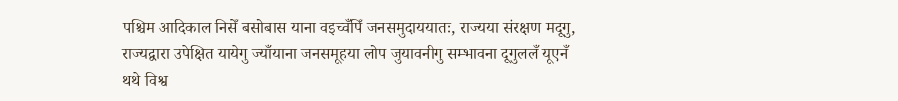पश्चिम आदिकाल निसेँ बसोबास याना वइच्वँपिँ जनसमुदाययातः, राज्यया संरक्षण मदूगु, राज्यद्वारा उपेक्षित यायेगु ज्याँयाना जनसमूहया लोप जुयावनीगु सम्भावना दूगुललँ यूएनँ थथे विश्व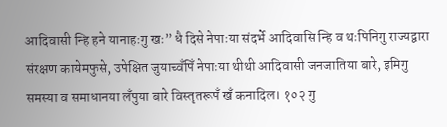आदिवासी न्हि हने यानाहःगु खः” धै दिसे नेपाःया संदर्भे आदिवासि न्हि व थःपिनिगु राज्यद्वारा संरक्षण कायेमफुसे, उपेक्षित जुयाच्वँपिँ नेपाःया थीथी आदिवासी जनजातिया बारे, इमिगु समस्या व समाधानया लँपुया बारे विस्तृतरूपँ खँ कनादिल। १०२ गु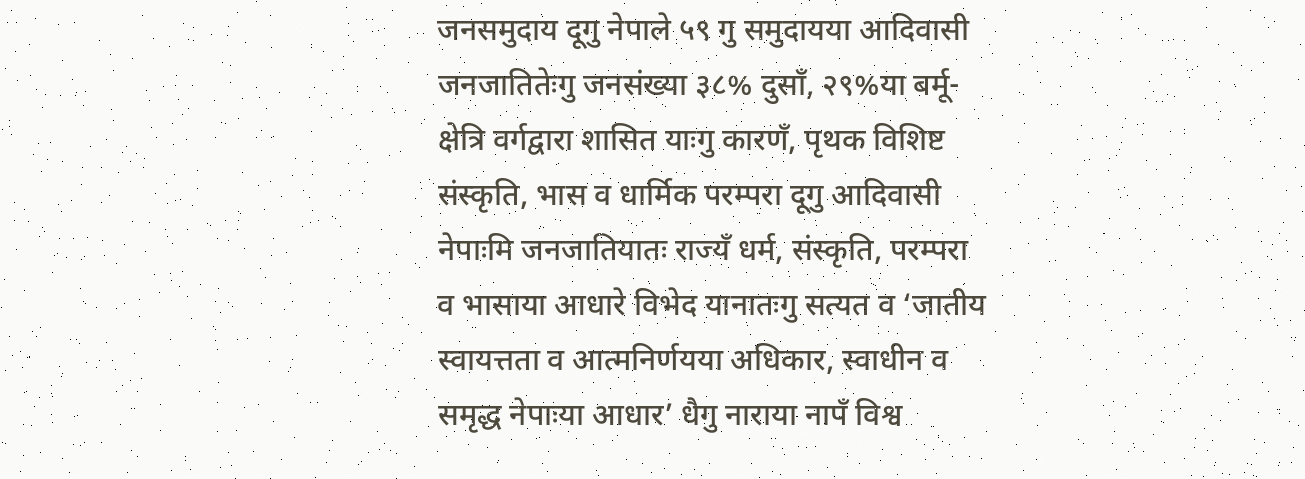जनसमुदाय दूगु नेपाले ५९ गु समुदायया आदिवासी जनजातितेःगु जनसंख्या ३८% दुसाँ, २९%या बर्मू-क्षेत्रि वर्गद्वारा शासित याःगु कारणँ, पृथक विशिष्ट संस्कृति, भास व धार्मिक परम्परा दूगु आदिवासी नेपाःमि जनजातियातः राज्यँ धर्म, संस्कृति, परम्परा व भासाया आधारे विभेद यानातःगु सत्यत व ‘जातीय स्वायत्तता व आत्मनिर्णयया अधिकार, स्वाधीन व समृद्ध नेपाःया आधार’ धैगु नाराया नापँ विश्व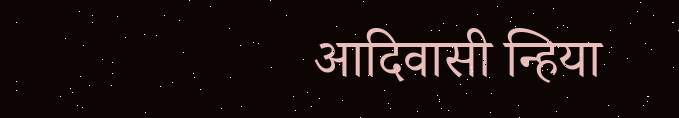आदिवासी न्हिया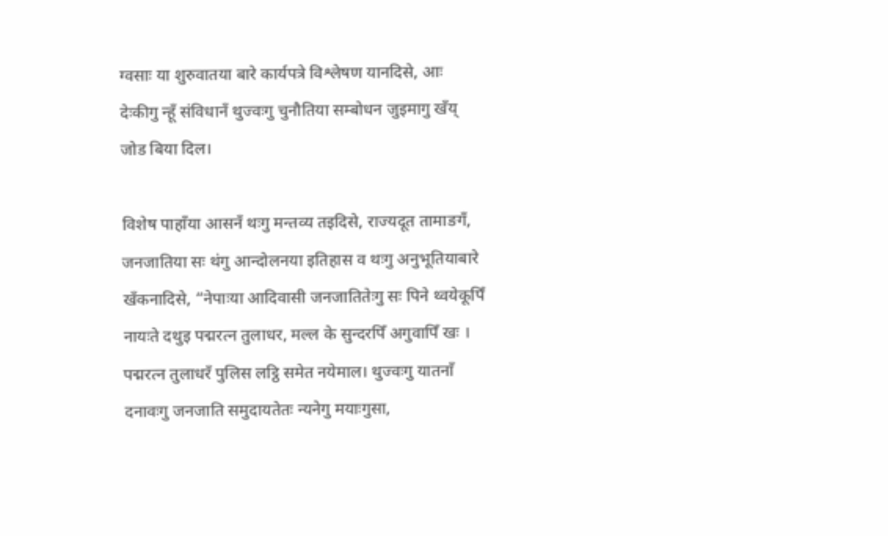ग्वसाः या शुरुवातया बारे कार्यपत्रे विश्लेषण यानदिसे, आः देःकीगु न्हूँ संविधानँ थुज्वःगु चुनौतिया सम्बोधन जुइमागु खँय् जोड बिया दिल।

विशेष पाहाँया आसनँ थःगु मन्तव्य तइदिसे, राज्यदूत तामाङगँ, जनजातिया सः थंगु आन्दोलनया इतिहास व थःगु अनुभूतियाबारे खँकनादिसे, “नेपाःया आदिवासी जनजातितेःगु सः पिने थ्वयेकूपिँ नायःते दथुइ पद्मरत्न तुलाधर, मल्ल के सुन्दरपिँ अगुवापिँ खः । पद्मरत्न तुलाधरँ पुलिस लट्ठि समेत नयेमाल। थुज्वःगु यातनाँ दनावःगु जनजाति समुदायतेतः न्यनेगु मयाःगुसा,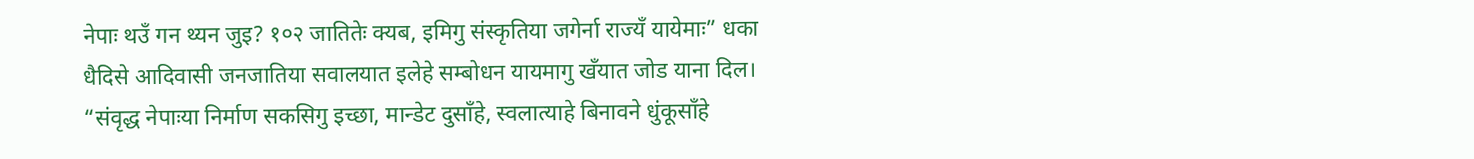नेपाः थउँ गन थ्यन जुइ? १०२ जातितेः क्यब, इमिगु संस्कृतिया जगेर्ना राज्यँ यायेमाः” धका धैदिसे आदिवासी जनजातिया सवालयात इलेहे सम्बोधन यायमागु खँयात जोड याना दिल। “संवृद्ध नेपाःया निर्माण सकसिगु इच्छा, मान्डेट दुसाँहे, स्वलात्याहे बिनावने धुंकूसाँहे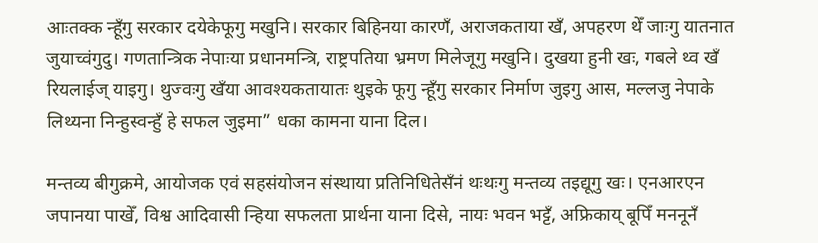आःतक्क न्हूँगु सरकार दयेकेफूगु मखुनि। सरकार बिहिनया कारणँ, अराजकताया खँ, अपहरण थेँ जाःगु यातनात जुयाच्वंगुदु। गणतान्त्रिक नेपाःया प्रधानमन्त्रि, राष्ट्रपतिया भ्रमण मिलेजूगु मखुनि। दुखया हुनी खः, गबले थ्व खँ रियलाईज् याइगु। थुज्वःगु खँया आवश्यकतायातः थुइके फूगु न्हूँगु सरकार निर्माण जुइगु आस, मल्लजु नेपाके लिथ्यना निन्हुस्वन्हुँ हे सफल जुइमा” धका कामना याना दिल।

मन्तव्य बीगुक्रमे, आयोजक एवं सहसंयोजन संस्थाया प्रतिनिधितेसँनं थःथःगु मन्तव्य तइद्यूगु खः। एनआरएन जपानया पाखेँ, विश्व आदिवासी न्हिया सफलता प्रार्थना याना दिसे, नायः भवन भट्टँ, अफ्रिकाय् बूपिँ मननूनँ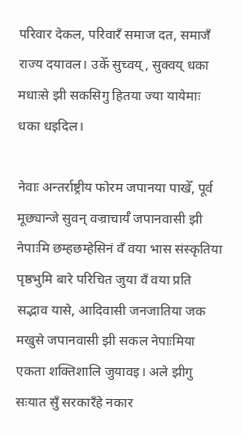परिवार देकल, परिवारँ समाज दत, समाजँ राज्य दयावल। उकेँ सुच्वय्, सुक्वय् धका मधाःसे झी सकसिगु हितया ज्या यायेमाः धका धइदिल।

नेवाः अन्तर्राष्ट्रीय फोरम जपानया पाखेँ, पूर्व मूछ्यान्जे सुवन् वज्राचार्यँ जपानवासी झी नेपाःमि छम्हछम्हेसिनं वँ वया भास संस्कृतिया पृष्ठभुमि बारे परिचित जुया वँ वया प्रति सद्भाव यासे, आदिवासी जनजातिया जक मखुसे जपानवासी झी सकल नेपाःमिया एकता शक्तिशालि जुयावइ। अले झीगु सःयात सुँ सरकारँहे नकार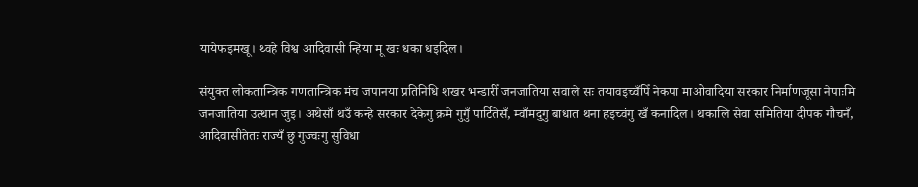यायेफइमखू। थ्वहे विश्व आदिवासी न्हिया मू खः धका धइदिल।

संयुक्त लोकतान्त्रिक गणतान्त्रिक मंच जपानया प्रतिनिधि शखर भन्डारीँ जनजातिया सवाले सः तयावइच्वँपिँ नेकपा माओवादिया सरकार निर्माणजूसा नेपाःमि जनजातिया उत्थान जुइ। अथेसाँ थउँ कन्हे सरकार देकेगु क्रमे गुगुँ पार्टितेसँ, म्वाँमदुगु बाधात थना हइच्वंगु खँ कनादिल। थकालि सेवा समितिया दीपक गौचनँ, आदिवासीतेतः राज्यँ छु गुज्वःगु सुविधा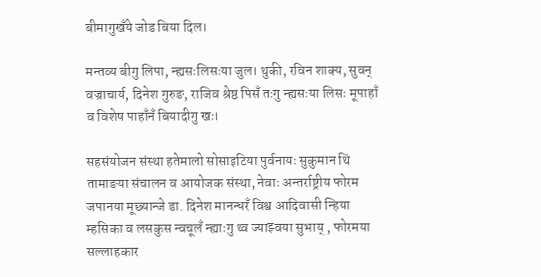बीमागुखँये जोड बिया दिल।

मन्तव्य बीगु लिपा, न्ह्यसःलिसःया जुल। थुकी, रविन शाक्य, सुवन् वज्राचार्य, दिनेश गुरुङ, राजिव श्रेष्ठ पिसँ तःगु न्ह्यसःया लिसः मूपाहाँ व विशेष पाहाँनँ बियादीगु खः।

सहसंयोजन संस्था हतेमालो सोसाइटिया पुर्वनायः सुकुमान थिं तामाङया संचालन व आयोजक संस्था, नेवाः अन्तर्राष्ट्रीय फोरम जपानया मूछ्यान्जे डा. दिनेश मानन्धरँ विश्व आदिवासी न्हिया म्हसिका व लसकुस न्वचूलँ न्ह्याःगु थ्व ज्याझ्वया सुभाय् , फोरमया सल्लाहकार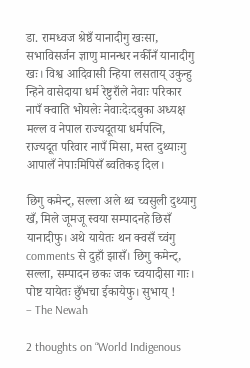डा. रामध्वज श्रेष्ठँ यानादीगु खःसा, सभाविसर्जन ज्ञाणु मानन्धर नकीँनँ यानादीगु खः। विश्व आदिवासी न्हिया लसताय् उकुन्हु न्हिने वासेदाया धर्म रेष्टुराँले नेवाः परिकार नापँ क्वाति भोयलेः नेवाःदेःदबुका अध्यक्ष मल्ल व नेपाल राज्यदूतया धर्मपत्नि, राज्यदूत परिवार नापँ मिसा, मस्त दुथ्याःगु आपालँ नेपाःमिपिसँ ब्वतिकइ दिल।

छिगु कमेन्ट्, सल्ला अले थ्व च्वसुली दुथ्यागु खँ, मिले जूमजू स्वया सम्पादनहे छिसँ यानादीफु। अथे यायेतः थन क्वसँ च्वंगु comments से दुहाँ झासँ। छिगु कमेन्ट्, सल्ला, सम्पादन छकः जक च्वयादीसा गाः। पोष्ट यायेतः छुँभचा ईकायेफु। सुभाय् !
– The Newah

2 thoughts on “World Indigenous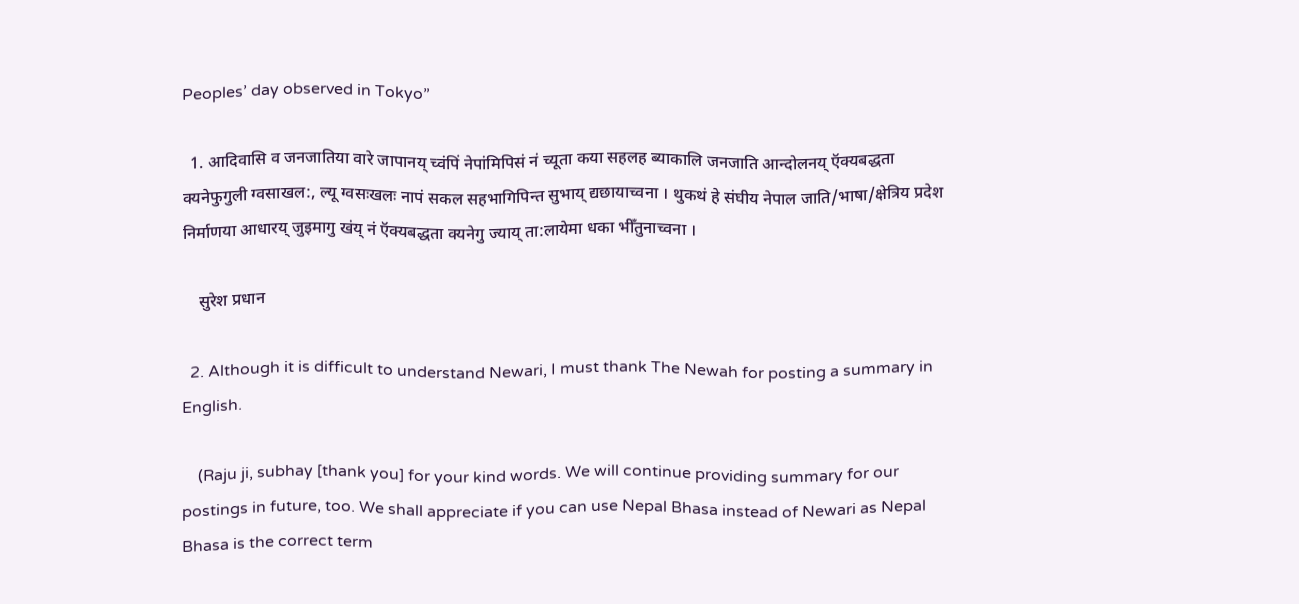Peoples’ day observed in Tokyo”

  1. आदिवासि व जनजातिया वारे जापानय् च्वंपिं नेपांमिपिसं नं च्यूता कया सहलह ब्याकालि जनजाति आन्दोलनय् ऍक्यबद्धता क्यनेफुगुली ग्वसाखल:, ल्यू ग्वसःखलः नापं सकल सहभागिपिन्त सुभाय् द्यछायाच्वना । थुकथं हे संघीय नेपाल जाति/भाषा/क्षेत्रिय प्रदेश निर्माणया आधारय् जुइमागु खंय् नं ऍक्यबद्धता क्यनेगु ज्याय् ता:लायेमा धका भीँतुनाच्वना ।

    सुरेश प्रधान

  2. Although it is difficult to understand Newari, I must thank The Newah for posting a summary in English.

    (Raju ji, subhay [thank you] for your kind words. We will continue providing summary for our postings in future, too. We shall appreciate if you can use Nepal Bhasa instead of Newari as Nepal Bhasa is the correct term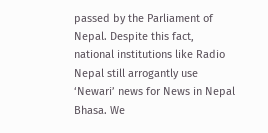passed by the Parliament of Nepal. Despite this fact, national institutions like Radio Nepal still arrogantly use ‘Newari’ news for News in Nepal Bhasa. We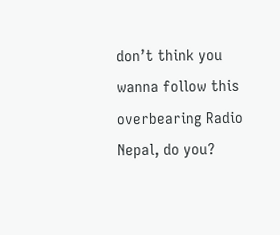don’t think you wanna follow this overbearing Radio Nepal, do you?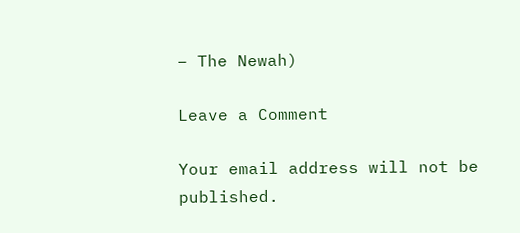– The Newah)

Leave a Comment

Your email address will not be published.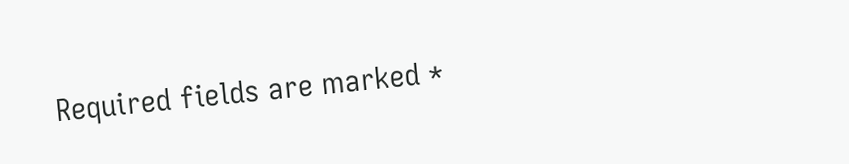Required fields are marked *